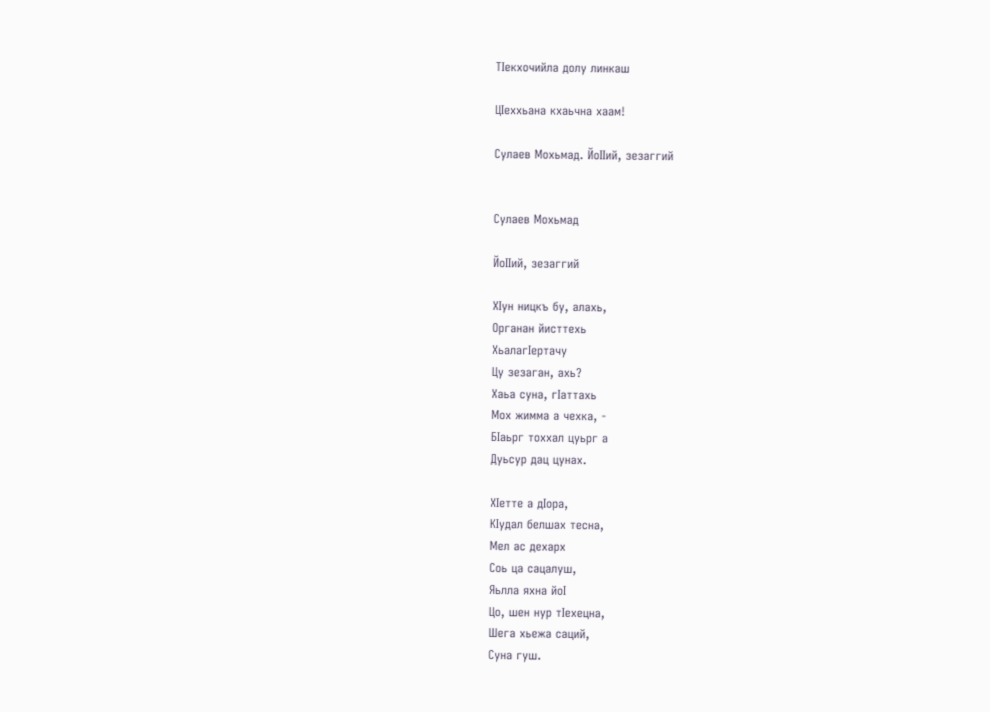ТIекхочийла долу линкаш

ЦIеххьана кхаьчна хаам!

Сулаев Мохьмад. ЙоIIий, зезаггий


Сулаев Мохьмад

ЙоIIий, зезаггий

ХIун ницкъ бу, алахь,
Органан йисттехь
ХьалагIертачу
Цу зезаган, ахь?
Хаьа суна, гIаттахь
Мох жимма а чехка, -
БIаьрг тоххал цуьрг а
Дуьсур дац цунах.

ХIетте а дIора,
КIудал белшах тесна,
Мел ас дехарх
Соь ца сацалуш,
Яьлла яхна йоI
Цо, шен нур тIехецна,
Шега хьежа саций,
Суна гуш.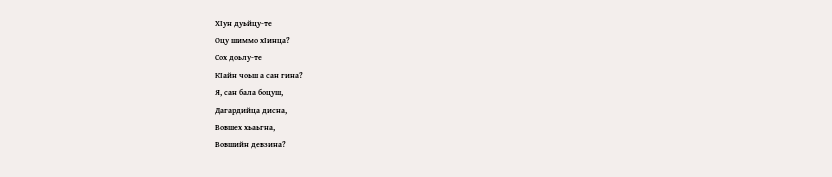ХIун дуьйцу-те
Оцу шиммо хIинца?
Сох доьлу-те
КIайн чоьш а сан гина?
Я, сан бала боцуш,
Дагардийца дисна,
Вовшех хьаьгна,
Вовшийн девзина?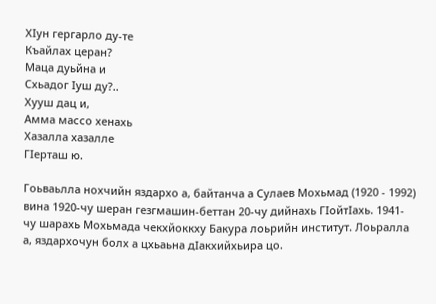ХIун гергарло ду-те
Къайлах церан?
Маца дуьйна и
Схьадог Iуш ду?..
Хууш дац и,
Амма массо хенахь
Хазалла хазалле
ГIерташ ю.

Гоьваьлла нохчийн яздархо а, байтанча а Сулаев Мохьмад (1920 - 1992) вина 1920-чу шеран гезгмашин-беттан 20-чу дийнахь ГIойтIахь. 1941-чу шарахь Мохьмада чекхйоккху Бакура лоьрийн институт. Лоьралла а, яздархочун болх а цхьаьна дIакхийхьира цо.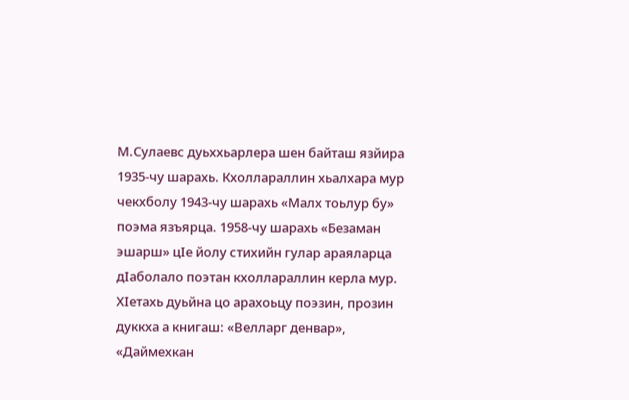М.Сулаевс дуьххьарлера шен байташ язйира 1935-чу шарахь. Кхоллараллин хьалхара мур чекхболу 1943-чу шарахь «Малх тоьлур бу» поэма язъярца. 1958-чу шарахь «Безаман эшарш» цIе йолу стихийн гулар араяларца дIаболало поэтан кхоллараллин керла мур. ХIетахь дуьйна цо арахоьцу поэзин, прозин дуккха а книгаш: «Велларг денвар», «Даймехкан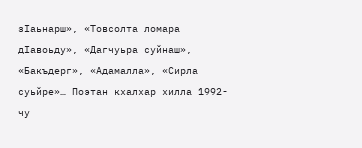зIаьнарш», «Товсолта ломара дIавоьду», «Дагчуьра суйнаш», «Бакъдерг», «Адамалла», «Сирла суьйре»… Поэтан кхалхар хилла 1992-чу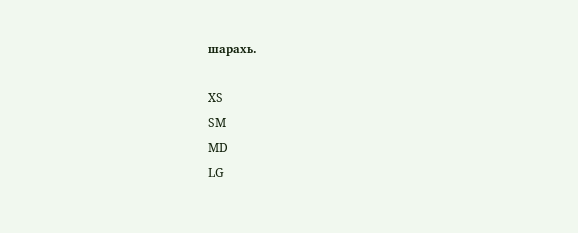шарахь.

XS
SM
MD
LG